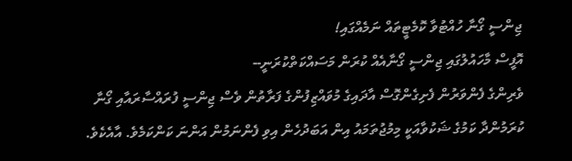ޖިންސީ ގޯނާ ހުއްޓުވާ ކޮމެޓީތައް ނަމެއްގައި!
އޮފީސް މާހައުލުގައި ޖިންސީ ގޯނާއެއް ކުރަން މަސައްކަތްކުރަނީ--
ވެރިންގެ ފެންވަރުން ފެށިގެންގޮސް އާދައިގެ މުވައްޒިފުންގެ ފަރާތުން ވެސް ޖިންސީ ފުރައްސާރައާއި ގޯނާ ކުރަމުންދާ ކަމުގެ ޝަކުވާއަކީ މިމުޖުތަމައު އިން އަބަދުހެން އިވި ފެންނަމުން އަންނަ ކަންކަމެވެ. އާއެކެވެ.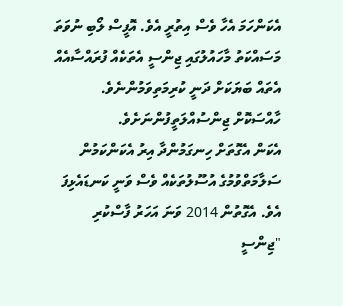އެކަންހަމަ އެހާ ވެސް އިތުރީ އެވެ. އޮފީސް ލޯބި ނުވަތަ މަސައްކަތު މާހައުލުގައި ޖިންސީ އެތަކެއް ފުރައްސާއެއް އެތައް ބަޔަކަށް ދަނީ ކުރިމަތިވަމުންނެވެ. ހާއްސަކޮށް ޖިންސުއްލަތީފުންނަށެވެ.
އެކަން އެގޮތަށް ހިނގަމުންދާ އިރު އެކަންކަމުން ސަލާމަތްވުމުގެ އުސޫލުތަކެއް ވެސް ވަނީ ކަނޑައެޅިފަ އެވެ. އެގޮތުން 2014 ވަނަ އަހަރު ފާސްކުރި "ޖިންސީ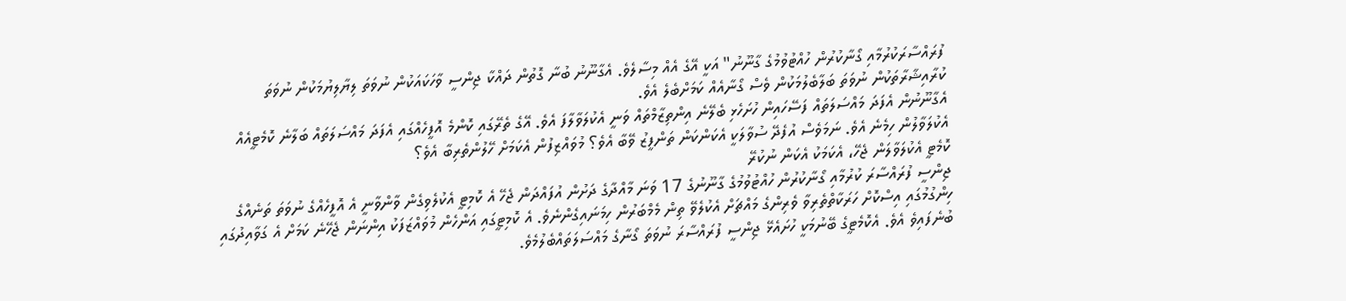ފުރައްސާރަކުރުމާއި ގޯނާކުރުން ހުއްޓުވުމުގެ ގާނޫނު" އަކީ އޭގެ އެއް މިސާލެވެ. އެގާނޫނު ބުނާ ގޮތުން ދައްކާ ޖިންސީ ވާހަކައަކުން ނުވަތަ ލިޔާލިޔުމަކުން ނުވަތަ ކުރާއިޝާރާތަކުން ނުވަތަ ބަލާބެލުމަކުން ވެސް ގޯނާއެއް ކަމަށްބެލެ އެވެ.
އެގާނޫނުން އެފަދަ މައްސަލަތައް ފަސޭހައިން ހުށަހެޅި ބެލޭނެ އިންތިޒާމްތައް ވަނީ އެކުލަވާލާފަ އެވެ. އޭގެ ތެރޭގައި ކޮންމެ އޮފީހެއްގައި އެފަދަ މައްސަލަތައް ބަލާނެ ކޮމެޓީއެއް އެކުލަވާލުން ހިމެނެ އެވެ. ނަމަވެސް އުފެދޭ ސުވާލަކީ އެކަންކަން ތަންފީޒު ވޭބާ އެވެ؟ މުވައްޒިފުން އެކަމަށް ހޭލުންތެރިބާ އެވެ؟
ކޮމެޓީ އެކުލަވާލަން ޖެހޭ، އެކަމަކު އެކަން ނުކުރޭ
ޖިންސީ ފުރައްސާރަ ކުރުމާއި ގޯނާކުރުން ހުއްޓުވުމުގެ ގާނޫނުގެ 17 ވަނަ މާއްދާގެ ދަށުން އުފައްދަން ޖެހޭ އެ ކޮމިޓީ އެކުލެވިގެން ވާންވާނީ އެ އޮފީހެއްގެ ނުވަތަ ތަނެއްގެ ހިންގުމުގައި އިސްކޮށް ހަރަކާތްތެރިވާ ވެރިންގެ މައްޗަށް އެކުލެވޭ ތިން މެމްބަރުން ހިމަނައިގެންނެވެ. އެ ކޮމިޓީގައި އަންހެން މުވައްޒަފަކު އިންނަން ޖެހޭނެ ކަމަށް އެ ގަވާއިދުގައި ބުނެފައިވެ އެވެ. އެކޮމެޓީގެ ބޭނުމަކީ ހުށައެޅޭ ޖިންސީ ފުރައްސާރަ ނުވަތަ ގޯނާގެ މައްސަލަތައްބެލުމެވެ.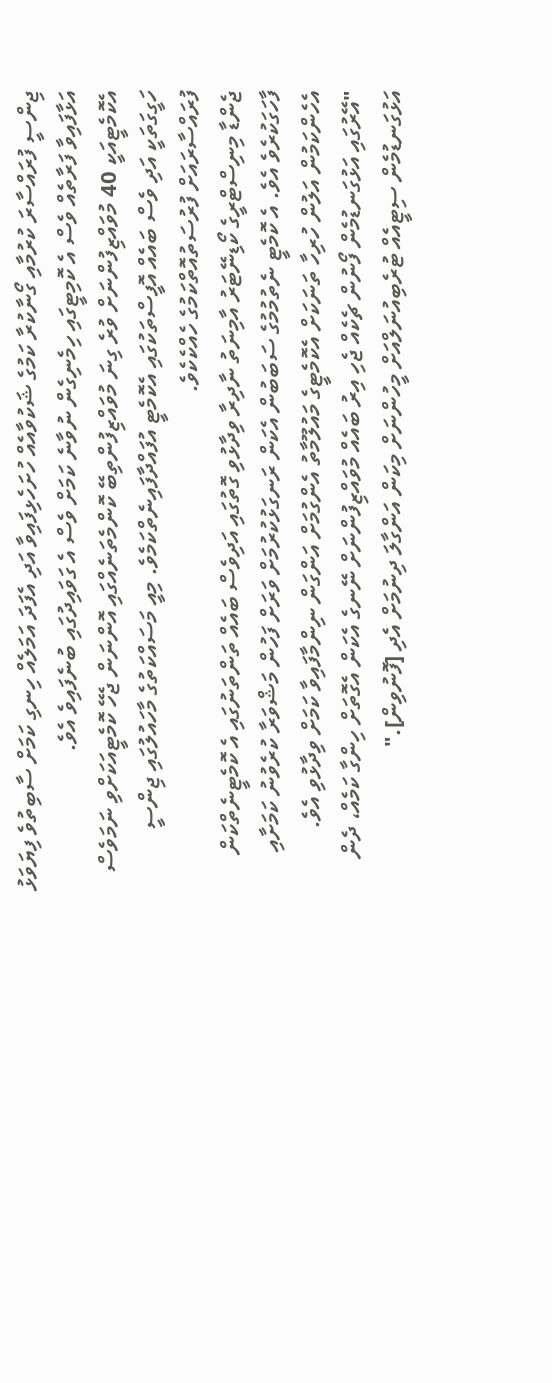ޖިންސީ ފުރައްސާރަ ކުރުމާއި ގޯނާކުރާ ކަމުގެ ޝަކުވާއެއް ހުށަހެޅިފައިވާ އަދި އެފަދަ އަމަލެއް ހިނގި ކަމަށް ސާބިތުވެ ފިޔަވަޅު އަޅާފައިވާ ފަރާތެއް ވެސް އެ ކޮމިޓީގައި ހިމެނިގެން ނުވާނެ ކަމަށް ވެސް އެ ގަވައިދުގައި ބުނެފައިވެ އެވެ.
އެކޮމެޓީއަކީ 40 މުވައްޒިފުންނަށް ވުރެ ގިނަ މުވައްޒިފުންތިބޭ ކޮންމެތަނެއްގައި އޮންނަން ޖެހޭ ކޮމެޓީއަކަށްވި ނަމަވެސް ހަގީގަތަކީ އަދި ވެސް ބައެއް އޮފީސްތަކުގައި އެކޮމެޓީ އުފައްދާފައިނެތްކަމެވެ. މިއީ މަސައްކަތުގެ މާހައުލުގައި ޖިންސީ ފުރައްސާރައަށް ފުރުސަތުއޮތްކަމުގެ ހެއްކެކެވެ.
ޖެންޑާ މިނިސްޓްރީގެ ކޯޑިނޭޓަރު އާމިނަތު ނާދިރާ ވިދާޅުވި ގޮތުގައި އަދިވެސް ބައެއް ތަންތަނުގައި އެ ކޮމެޓީނެތްކަން ފާހަގަކުރެވެ އެވެ. އެ ކޮމެޓީ ނެތުމުމުގެ ސަބަބުން އެކަން ރަނގަޅުކުރުމަށް ވަރަށް ފަހުން މަޝްވަރާ ކުރެވުނު ކަމަށާއި އެހެންކަމުން އަލުން ހުރިހާ ތަނަކަށް އެކޮމެޓީގެ މައުލޫމާތު އެންގުމަށް އަންގަން ނިންމާފައިވާ ކަމަށް ވިދާޅުވި އެވެ.
"އޭރުގައި އަޅުގަނޑުމެން ފޯނުން ޗެކެއް ޖެހި އިރު ބައެއް މުވައްޒިފުންނަށް ނޭނގެ އެކަން އެގޮތަށް ހިންގާ ކަމެއް، ދެން އަޅުގަނޑުމެން ސިޓީއެއް ޓުރެބިއުނަލްއަށް މީހުންނަށް މިކަން އަންގާލަ ދިނުމަށް އެދި [ފޮނުވިން]."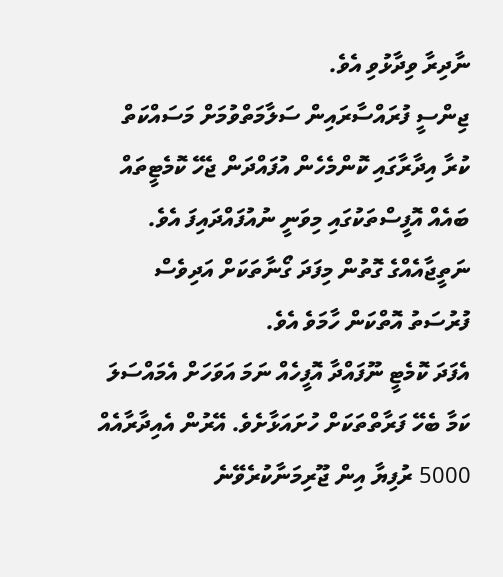ނާދިރާ ވިދާޅުވި އެވެ.
ޖިންސީ ފުރައްސާރައިން ސަލާމަތްވުމަށް މަސައްކަތް ކުރާ އިދާރާގައި ކޮންމެހެން އުފައްދަން ޖެހޭ ކޮމެޓީތައް ބައެއް އޮފީސްތަކުގައި މިވަނީ ނުއުފައްދައިފަ އެވެ. ނަތީޖާއެއްގެ ގޮތުން މިފަދަ ގޯނާތަކަށް އަދިވެސް ފުރުސަތު އޮތްކަން ހާމަވެ އެވެ.
އެފަދަ ކޮމެޓީ ނޫފައްދާ އޮފީހެއް ނަމަ އަވަހަށް އެމައްސަލަ ކަމާ ބެހޭ ފަރާތްތަކަށް ހުށައަޅާށެވެ. އޭރުން އެއިދާރާއެއް 5000 ރުފިޔާ އިން ޖޫރިމަނާކުރެވޭނެ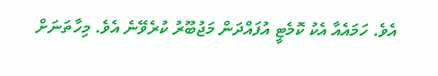އެވެ. ހަމައެއާ އެކު ކޮމެޓީ އުފައްދަން މަޖުބޫރު ކުރެވޭނެ އެވެ. މިހާތަނަށް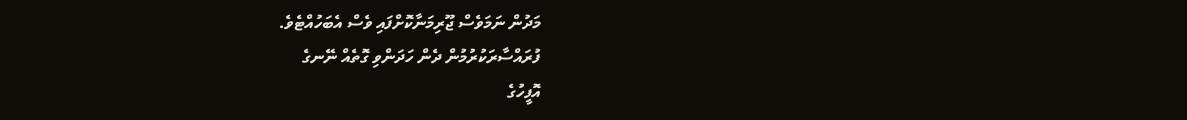މަދުން ނަމަވެސް ޖޫރިމަނާކޮށްފައި ވެސް އެބަހުއްޓެވެ.
ފުރައްސާރަކުރުމުން ދެން ހަދަންވި ގޮތެއް ނޭނގެ
އޮފީހުގެ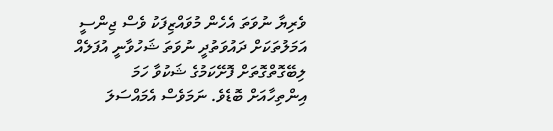ވެރިޔާ ނުވަތަ އެހެން މުވައްޒިފަކު ވެސް ޖިންސީ އަމަލުތަކަށް ދައުވަތުދީ ނުވަތަ ޝަހުވާނީ އުފަލެއް ލިބޭގޮތްގޮތަށް ފޮށޭކަމުގެ ޝަކުވާ ހަމަ އިންތިހާއަށް ބޮޑެވެ. ނަމަވެސް އެމައްސަލަ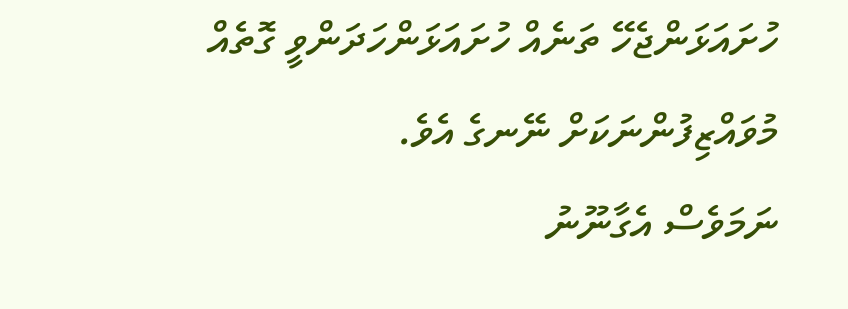ހުށައަޅަންޖެހޭ ތަނެއް ހުށައަޅަންހަދަންވީ ގޮތެއް މުވައްޒިފުންނަކަށް ނޭނގެ އެވެ.
ނަމަވެސް އެގާނޫނު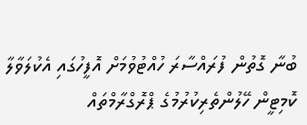ބުނާ ގޮތުން ފުރައްސާރަ ހުއްޓުވުމަށް އޮފީހުގައި އެކުލަވާލާ ކޮމިޓީން ހޭލުންތެރިކުރުމުގެ ޕްރޮގްރާމްތައް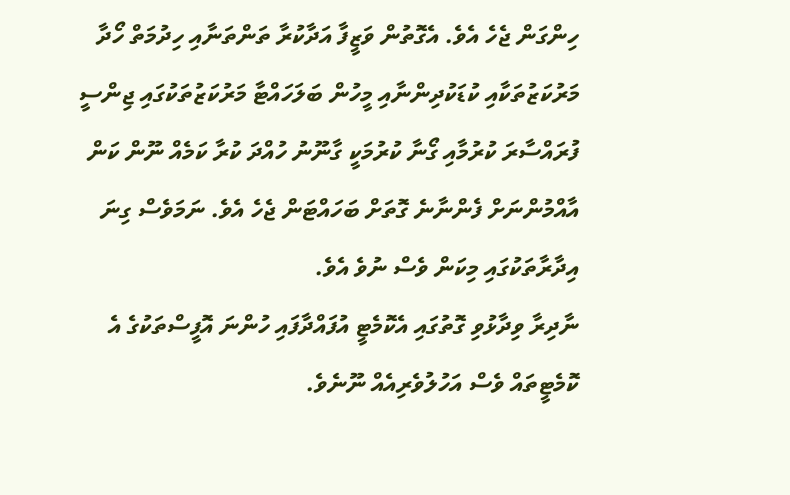ހިންގަން ޖެހެ އެވެ. އެގޮތުން ވަޒީފާ އަދާކުރާ ތަންތަނާއި ހިދުމަތް ހޯދާ މަރުކަޒުތަކާއި ކުޑަކުދިންނާއި މީހުން ބަލަހައްޓާ މަރުކަޒުތަކުގައި ޖިންސީ ފުރައްސާރަ ކުރުމާއި ގޯނާ ކުރުމަކީ ގާނޫނު ހުއްދަ ކުރާ ކަމެއް ނޫން ކަން އާއްމުންނަށް ފެންނާނެ ގޮތަށް ބަހައްޓަން ޖެހެ އެވެ. ނަމަވެސް ގިނަ އިދާރާތަކުގައި މިކަން ވެސް ނުވެ އެވެ.
ނާދިރާ ވިދާޅުވި ގޮތުގައި އެކޮމެޓީ އުފައްދާފައި ހުންނަ އޮފީސްތަކުގެ އެ ކޮމެޓީތައް ވެސް އަހުލުވެރިއެއް ނޫނެވެ.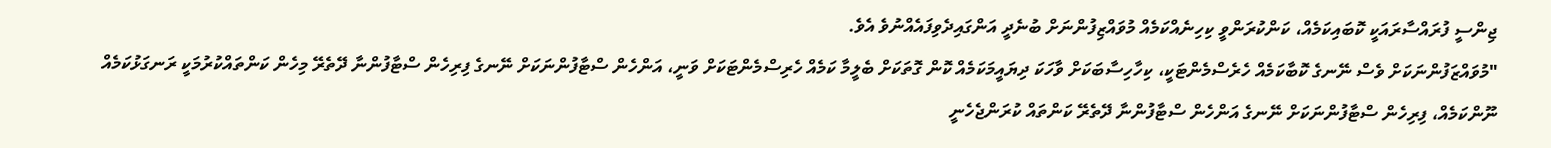ޖިންސީ ފުރައްސާރައަކީ ކޮބައިކަމެއް، ކަންކުރަންވީ ކިހިނެއްކަމެއް މުވައްޒިފުންނަށް ބުނެދީ އަންގައިދެވިފައެއްނުވެ އެވެ.
"މުވައްޒަފުންނަކަށް ވެސް ނޭނގެ ކޮބާކަމެއް ހެރެސްމެންޓަކީ، ކިހާހިސާބަކަށް ވާހަކަ ދިޔައީމަކަމެއް ކޮން ގޮތަކަށް ބެލީމާ ކަމެއް ހެރިސްމެންޓަކަށް ވަނީ، އަންހެން ސްޓާފުންނަކަށް ނޭނގެ ފިރިހެން ސްޓާފުންނާ ދޭތެރޭ މިހެން ކަންތައްކުރުމަކީ ރަނގަޅުކަމެއް ނޫންކަމެއް، ފިރިހެން ސްޓާފުންނަކަށް ނޭނގެ އަންހެން ސްޓާފުންނާ ދޭތެރޭ ކަންތައް ކުރަންޖެހެނީ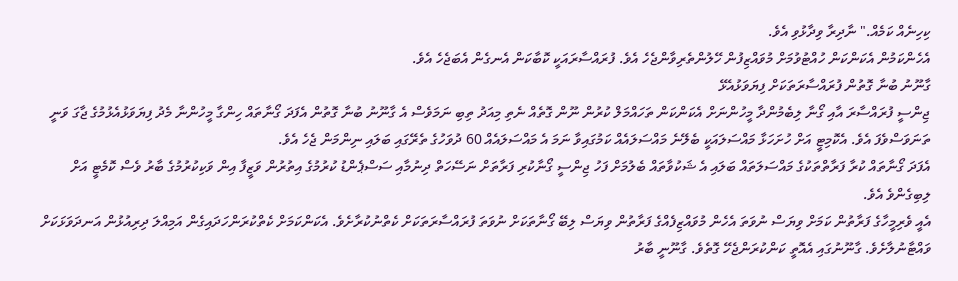ކިހިނެއް ކަމެއް." ނާދިރާ ވިދާޅުވި އެވެ.
އެހެންކަމުން އެކަންކަން ހުއްޓުވުމަށް މުވައްޒިފުން ހޭލުންތެރިވާންޖެހެ އެވެ. ފުރައްސާރައަކީ ކޮބާކަން އެނގެން އެބަޖެހެ އެވެ.
ގާނޫނު ބުނާ ގޮތުން ފުރައްސާރަތަކަށް ފިޔަވަޅުއެޅޭ
ޖިންސީ ފުރައްސާރަ އާއި ގޯނާ ލިބެމުންދާ މީހުންނަށް އެކަންކަން ތަހައްމަލް ކުރުން ނޫން ގޮތެއް ނެތި މިއަދު ތިބި ނަމަވެސް އެ ގާނޫނު ބުނާ ގޮތުން އެފަދަ ގޯނާތައް ހިންގާ މީހުންނާ މެދު ފިޔަވަޅުއެޅުމުގެ ޖާގަ ވަނީ ތަނަވަސްވެފަ އެވެ. އެކޮމިޓީ އަށް ހުށަހަޅާ މައްސަލައަކީ ބެލޭނެ މައްސަލައެއް ކަމުގައިވާ ނަމަ އެ މައްސަލައެއް 60 ދުވަހުގެ ތެރޭގައި ބަލައި ނިންމަން ޖެހެ އެވެ.
އެފަދަ ގޯނާތައް ކުރާ ފަރާތްތަކުގެ މައްސަލަތައް ބަލައި އެ ޝަކުވާތައް ބެލުމަށް ފަހު ޖިންސީ ގޯނާކުރި ފަރާތަށް ނަސޭހަތް ދިނުމާއި ސަސްޕެންޑު ކުރުމުގެ އިތުރުން ވަޒީފާ އިން ވަކިކުރުމުގެ ބާރު ވެސް ކޮމެޓީ އަށް ލިބިގެންވެ އެވެ.
އެއީ ވެރިމީހާގެ ފަރާތުން ކަމަށް ވިޔަސް ނުވަތަ އެހެން މުވައްޒިފެއްގެ ފަރާތުން ވިޔަސް ލިބޭ ގޯނާތަކަށް ނުވަތަ ފުރައްސާރަތަކަށް ކެތްނުކުރާށެވެ. އެކަންކަމަށް ކެތްކުރަންހަދައިގެން އަމިއްލަ ދިރިއުޅުން އަނދަވަޅަކަށް ވައްޓާނުލާށެވެ. ގާނޫނުގައި އެއޮތީ ކަންކުރަންޖެހޭ ގޮތެވެ. ގާނޫނީ ބާރު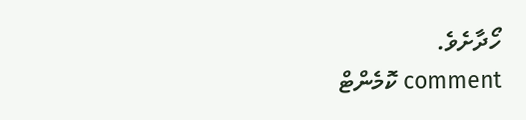ހޯދާށެވެ.
comment ކޮމެންޓް